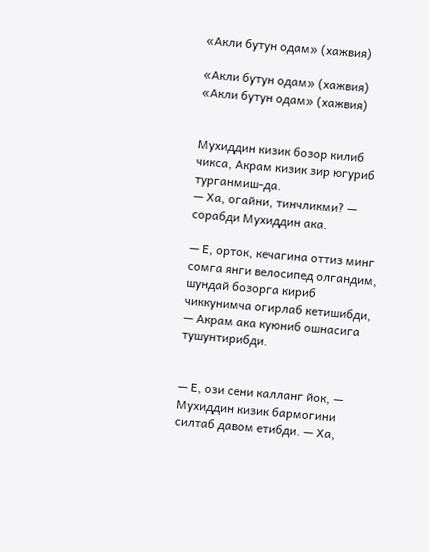«Акли бутун одам» (хажвия)

«Акли бутун одам» (хажвия)
«Акли бутун одам» (хажвия)


Мухиддин кизик бозор килиб чикса, Акрам кизик зир югуриб турганмиш-да.
— Ха, огайни, тинчликми? — сорабди Мухиддин ака.

— Е, орток, кечагина оттиз минг сомга янги велосипед олгандим, шундай бозорга кириб чиккунимча огирлаб кетишибди, — Акрам ака куюниб ошнасига тушунтирибди.


— Е, ози сени калланг йок, — Мухиддин кизик бармогини силтаб давом етибди. — Ха,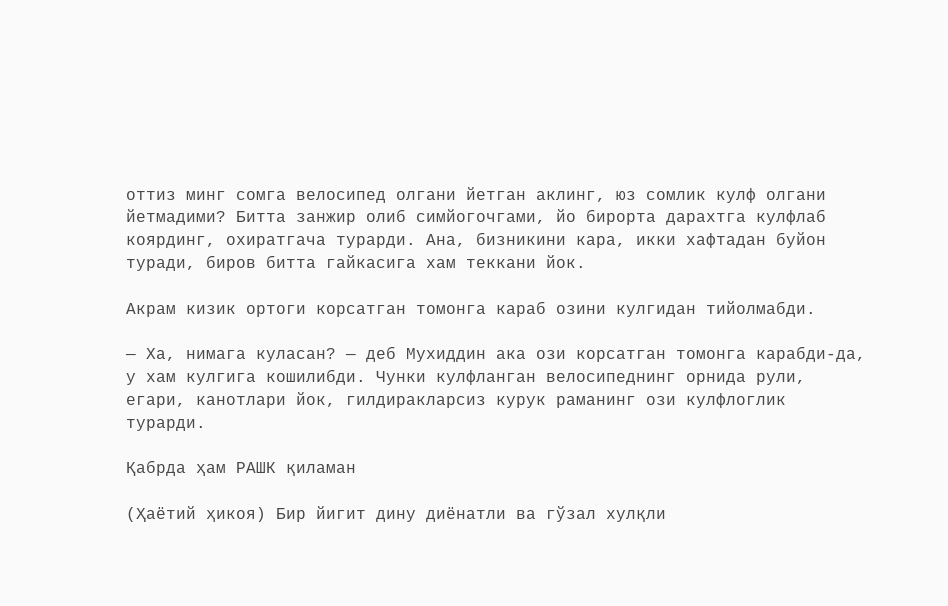оттиз минг сомга велосипед олгани йетган аклинг, юз сомлик кулф олгани йетмадими? Битта занжир олиб симйогочгами, йо бирорта дарахтга кулфлаб коярдинг, охиратгача турарди. Ана, бизникини кара, икки хафтадан буйон туради, биров битта гайкасига хам теккани йок.

Акрам кизик ортоги корсатган томонга караб озини кулгидан тийолмабди.

— Ха, нимага куласан? — деб Мухиддин ака ози корсатган томонга карабди-да, у хам кулгига кошилибди. Чунки кулфланган велосипеднинг орнида рули, егари, канотлари йок, гилдиракларсиз курук раманинг ози кулфлоглик турарди.

Қабрда ҳам РАШК қиламан

(Ҳаётий ҳикоя) Бир йигит дину диёнатли ва гўзал хулқли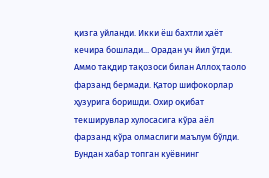қизга уйланди. Икки ёш бахтли ҳаёт кечира бошлади... Орадан уч йил ўтди. Аммо тақдир тақозоси билан Аллоҳ таоло фарзанд бермади. Қатор шифокорлар ҳузурига боришди. Охир оқибат текширувлар хулосасига кўра аёл фарзанд кўра олмаслиги маълум бўлди. Бундан хабар топган куёвнинг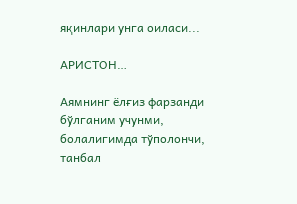яқинлари унга оиласи...

АРИСТОН…

Аямнинг ёлғиз фарзанди бўлганим учунми, болалигимда тўполончи, танбал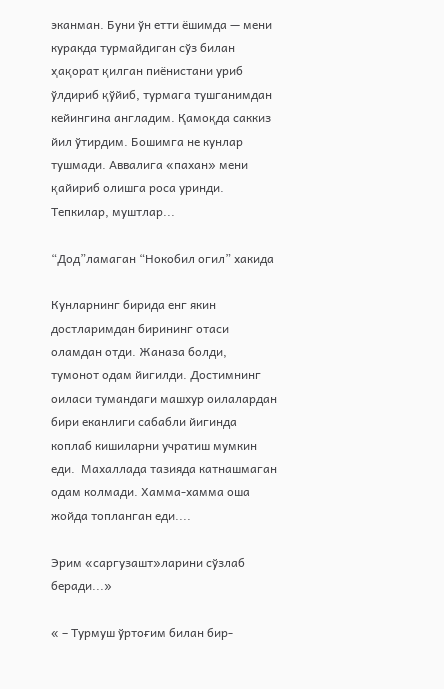эканман. Буни ўн етти ёшимда — мени куракда турмайдиган сўз билан ҳақорат қилган пиёнистани уриб ўлдириб қўйиб, турмага тушганимдан кейингина англадим. Қамоқда саккиз йил ўтирдим. Бошимга не кунлар тушмади. Аввалига «пахан» мени қайириб олишга роса уринди. Тепкилар, муштлар...

“Дод”ламаган “Нокобил огил” хакида

Кунларнинг бирида енг якин достларимдан бирининг отаси оламдан отди. Жаназа болди, тумонот одам йигилди. Достимнинг оиласи тумандаги машхур оилалардан бири еканлиги сабабли йигинда коплаб кишиларни учратиш мумкин еди.  Махаллада тазияда катнашмаган одам колмади. Хамма-хамма оша жойда топланган еди....

Эрим «саргузашт»ларини сўзлаб беради...»

« – Турмуш ўртоғим билан бир-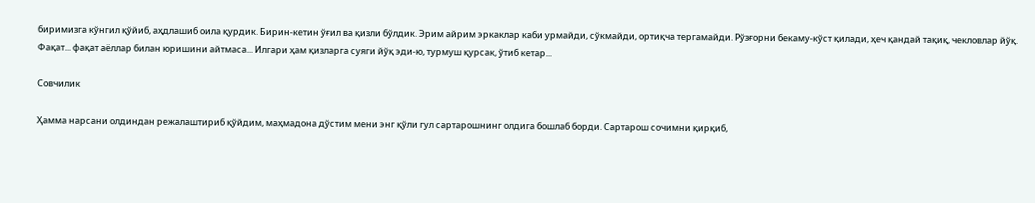биримизга кўнгил қўйиб, аҳдлашиб оила қурдик. Бирин-кетин ўғил ва қизли бўлдик. Эрим айрим эркаклар каби урмайди, сўкмайди, ортиқча тергамайди. Рўзғорни бекаму-кўст қилади, ҳеч қандай тақиқ, чекловлар йўқ. Фақат... фақат аёллар билан юришини айтмаса... Илгари ҳам қизларга суяги йўқ эди-ю, турмуш қурсак, ўтиб кетар...

Совчилик

Ҳамма нарсани олдиндан режалаштириб қўйдим, маҳмадона дўстим мени энг қўли гул сартарошнинг олдига бошлаб борди. Сартарош сочимни қирқиб,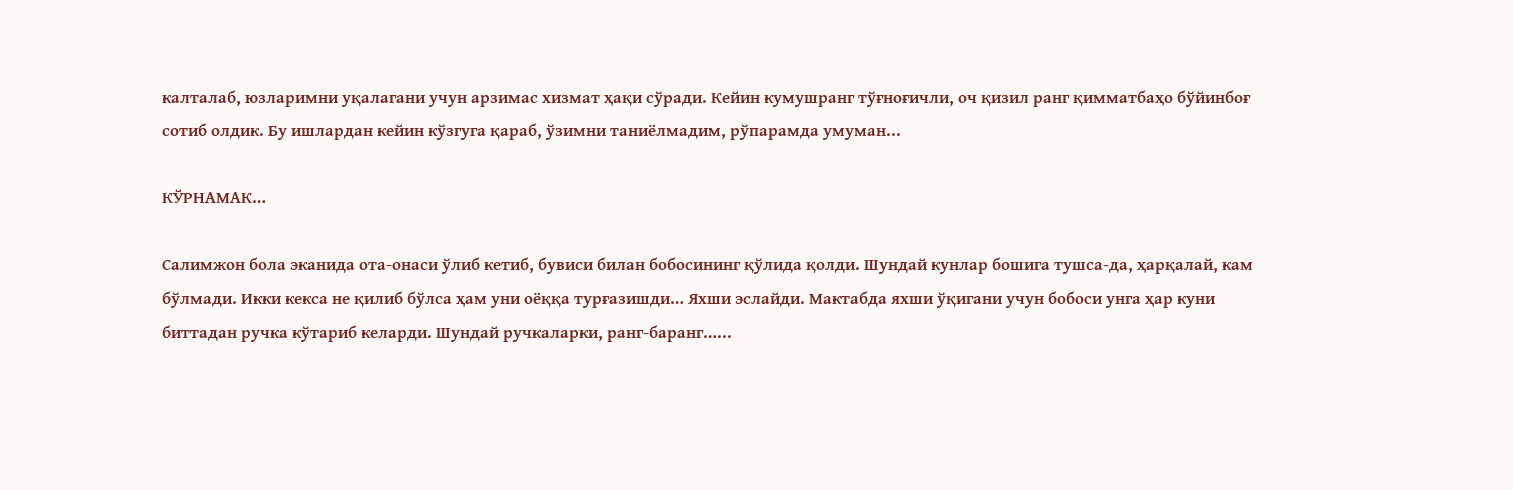калталаб, юзларимни уқалагани учун арзимас хизмат ҳақи сўради. Кейин кумушранг тўғноғичли, оч қизил ранг қимматбаҳо бўйинбоғ сотиб олдик. Бу ишлардан кейин кўзгуга қараб, ўзимни таниёлмадим, рўпарамда умуман...

КЎРНАМАК…

Салимжон бола эканида ота-онаси ўлиб кетиб, бувиси билан бобосининг қўлида қолди. Шундай кунлар бошига тушса-да, ҳарқалай, кам бўлмади. Икки кекса не қилиб бўлса ҳам уни оёққа турғазишди… Яхши эслайди. Мактабда яхши ўқигани учун бобоси унга ҳар куни биттадан ручка кўтариб келарди. Шундай ручкаларки, ранг-баранг…...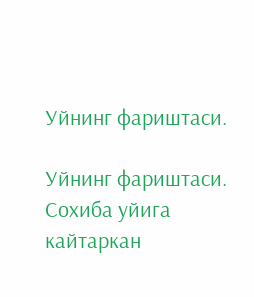Уйнинг фариштаси.

Уйнинг фариштаси. Сохиба уйига кайтаркан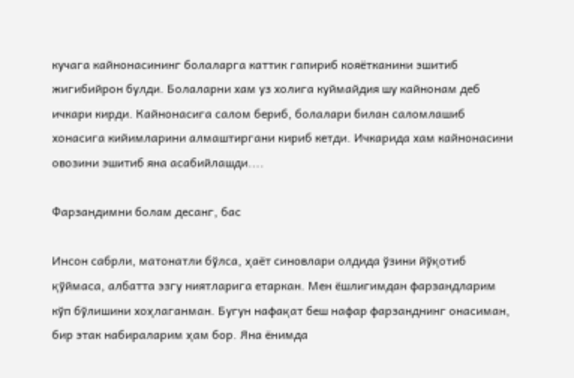кучага кайнонасининг болаларга каттик гапириб кояётканини эшитиб жигибийрон булди. Болаларни хам уз холига куймайдия шу кайнонам деб ичкари кирди. Кайнонасига салом бериб, болалари билан саломлашиб хонасига кийимларини алмаштиргани кириб кетди. Ичкарида хам кайнонасини овозини эшитиб яна асабийлашди....

Фарзандимни болам десанг, бас

Инсон сабрли, матонатли бўлса, ҳаёт синовлари олдида ўзини йўқотиб қўймаса, албатта эзгу ниятларига етаркан. Мен ёшлигимдан фарзандларим кўп бўлишини хоҳлаганман. Бугун нафақат беш нафар фарзанднинг онасиман, бир этак набираларим ҳам бор. Яна ёнимда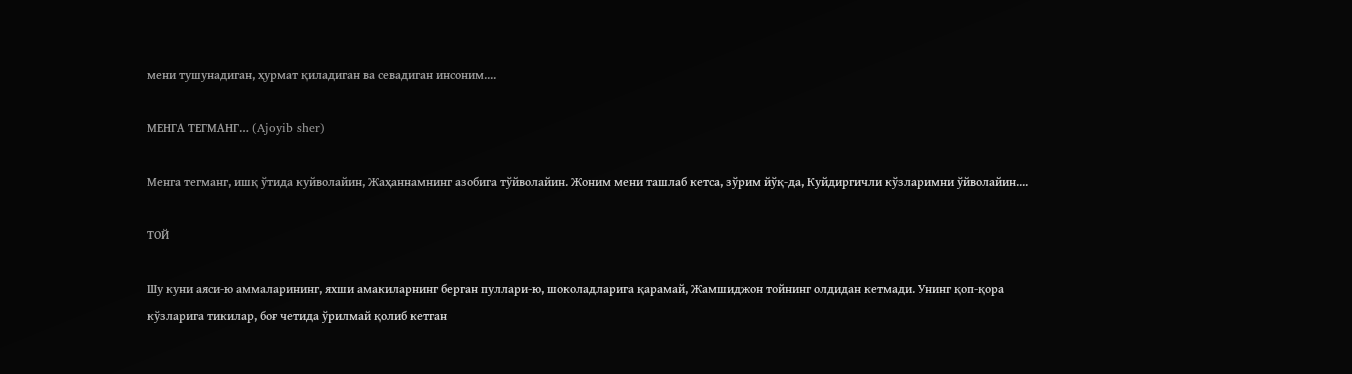мени тушунадиган, ҳурмат қиладиган ва севадиган инсоним....

МЕНГА ТЕГМАНГ… (Ajoyib sher)

Менга тегманг, ишқ ўтида куйволайин, Жаҳаннамнинг азобига тўйволайин. Жоним мени ташлаб кетса, зўрим йўқ-да, Куйдиргичли кўзларимни ўйволайин....

ТОЙ

Шу куни аяси-ю аммаларининг, яхши амакиларнинг берган пуллари-ю, шоколадларига қарамай, Жамшиджон тойнинг олдидан кетмади. Унинг қоп-қора кўзларига тикилар, боғ четида ўрилмай қолиб кетган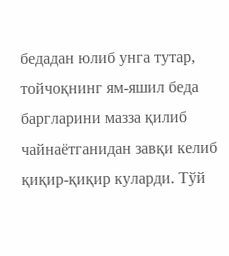бедадан юлиб унга тутар, тойчоқнинг ям-яшил беда баргларини мазза қилиб чайнаётганидан завқи келиб қиқир-қиқир куларди. Тўй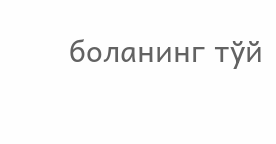боланинг тўй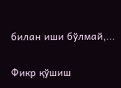билан иши бўлмай,...

Фикр қўшиш